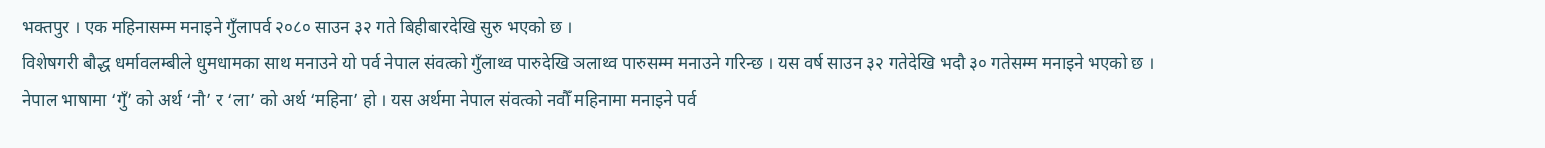भक्तपुर । एक महिनासम्म मनाइने गुँलापर्व २०८० साउन ३२ गते बिहीबारदेखि सुरु भएको छ ।
विशेषगरी बौद्ध धर्मावलम्बीले धुमधामका साथ मनाउने यो पर्व नेपाल संवत्को गुँलाथ्व पारुदेखि ञलाथ्व पारुसम्म मनाउने गरिन्छ । यस वर्ष साउन ३२ गतेदेखि भदौ ३० गतेसम्म मनाइने भएको छ ।
नेपाल भाषामा ‘गुँ’ को अर्थ ‘नौ’ र ‘ला’ को अर्थ ‘महिना’ हो । यस अर्थमा नेपाल संवत्को नवौँ महिनामा मनाइने पर्व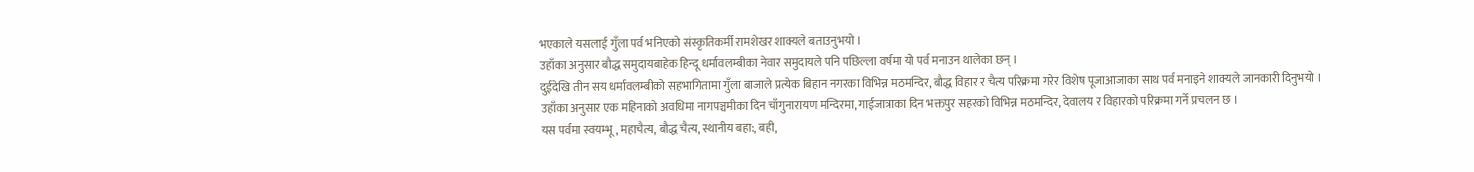भएकाले यसलाई गुँला पर्व भनिएको संस्कृतिकर्मी रामशेखर शाक्यले बताउनुभयो ।
उहाँका अनुसार बौद्ध समुदायबाहेक हिन्दू धर्मावलम्बीका नेवार समुदायले पनि पछिल्ला वर्षमा यो पर्व मनाउन थालेका छन् ।
दुईदेखि तीन सय धर्मावलम्बीको सहभागितामा गुँला बाजाले प्रत्येक बिहान नगरका विभिन्न मठमन्दिर, बौद्ध विहार र चैत्य परिक्रमा गरेर विशेष पूजाआजाका साथ पर्व मनाइने शाक्यले जानकारी दिनुभयो ।
उहाँका अनुसार एक महिनाको अवधिमा नागपञ्चमीका दिन चाँगुनारायण मन्दिरमा, गाईजात्राका दिन भक्तपुर सहरको विभिन्न मठमन्दिर, देवालय र विहारको परिक्रमा गर्ने प्रचलन छ ।
यस पर्वमा स्वयम्भू, महाचैत्य, बौद्ध चैत्य, स्थानीय बहा:, बही,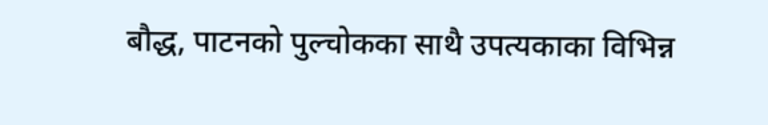बौद्ध, पाटनको पुल्चोकका साथै उपत्यकाका विभिन्न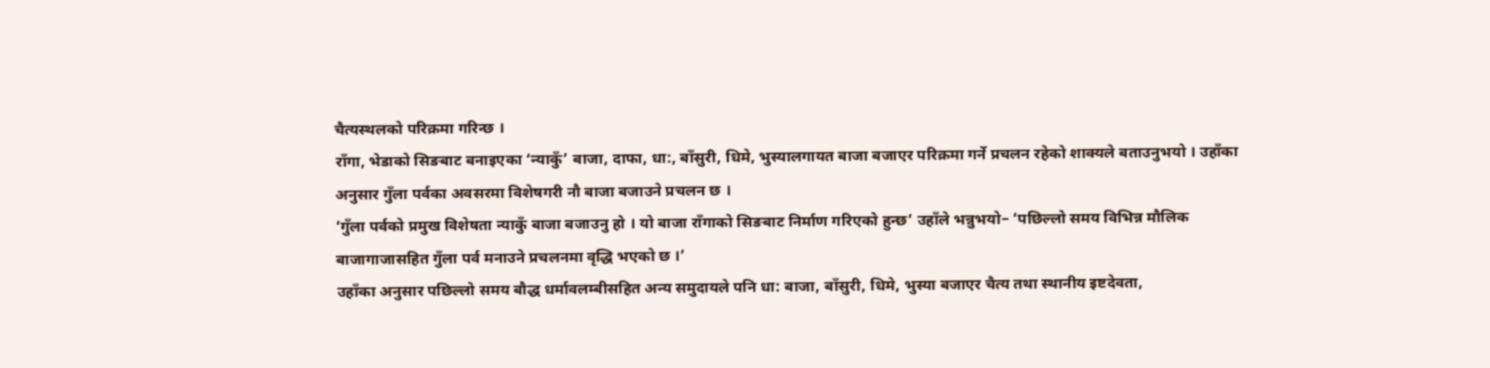चैत्यस्थलको परिक्रमा गरिन्छ ।
राँगा, भेडाको सिङबाट बनाइएका ‘न्याकुँ’ बाजा, दाफा, धा:, बाँसुरी, धिमे, भुस्यालगायत बाजा बजाएर परिक्रमा गर्ने प्रचलन रहेको शाक्यले बताउनुभयो । उहाँका अनुसार गुँला पर्वका अवसरमा विशेषगरी नौ बाजा बजाउने प्रचलन छ ।
‘गुँला पर्वको प्रमुख विशेषता न्याकुँ बाजा बजाउनु हो । यो बाजा राँगाको सिङबाट निर्माण गरिएको हुन्छ’ उहाँले भन्नुभयो– ‘पछिल्लो समय विभिन्न मौलिक बाजागाजासहित गुँला पर्व मनाउने प्रचलनमा वृद्धि भएको छ ।’
उहाँका अनुसार पछिल्लो समय बौद्ध धर्मावलम्बीसहित अन्य समुदायले पनि धा: बाजा, बाँसुरी, धिमे, भुस्या बजाएर चैत्य तथा स्थानीय इष्टदेवता,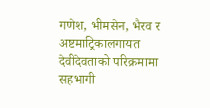गणेश, भीमसेन, भैरव र अष्टमाट्रिकालगायत देवीदेवताको परिक्रमामा सहभागी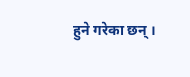हुने गरेका छन् ।